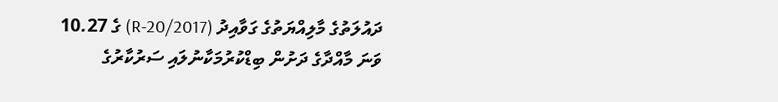ދައުލަތުގެ މާލިއްޔަތުގެ ގަވާއިދު (2017/R-20) ގެ 10.27 ވަނަ މާއްދާގެ ދަށުން ބިޑްކުރުމަކާނުލައި ސަރުކާރުގެ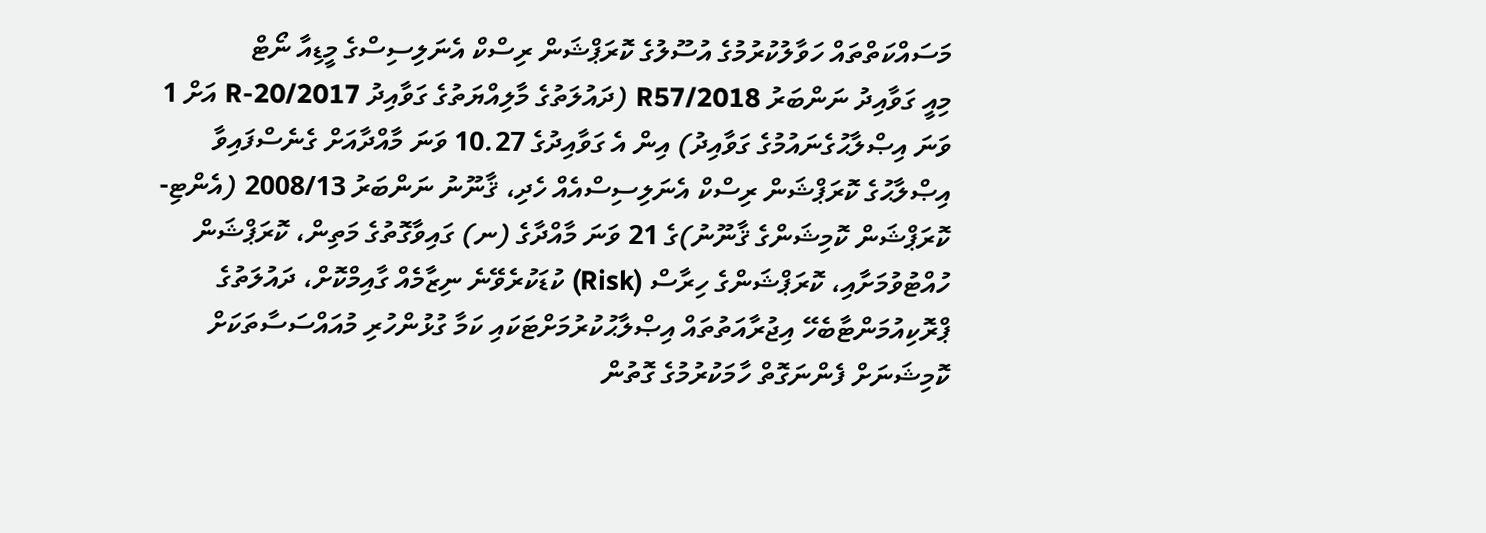މަސައްކަތްތައް ހަވާލުކުރުމުގެ އުސޫލުގެ ކޮރަޕްޝަން ރިސްކް އެނަލިސިސްގެ މީޑިއާ ނޯޓް
މިއީ ގަވާއިދު ނަންބަރު 2018/R57 (ދައުލަތުގެ މާލިއްޔަތުގެ ގަވާއިދު 2017/R-20 އަށް 1 ވަނަ އިޞްލާޙުގެނައުމުގެ ގަވާއިދު) އިން އެ ގަވާއިދުގެ 10.27 ވަނަ މާއްދާއަށް ގެނެސްފައިވާ އިޞްލާޙުގެ ކޮރަޕްޝަން ރިސްކް އެނަލިސިސްއެއް ހެދި، ޤާނޫނު ނަންބަރު 2008/13 (އެންޓި-ކޮރަޕްޝަން ކޮމިޝަންގެ ޤާނޫނު)ގެ 21 ވަނަ މާއްދާގެ (ނ) ގައިވާގޮތުގެ މަތިން، ކޮރަޕްޝަން ހުއްޓުވުމަށާއި، ކޮރަޕްޝަންގެ ހިރާސް (Risk) ކުޑަކުރެވޭނެ ނިޒާމެއް ގާއިމްކޮށް، ދައުލަތުގެ ޕްރޮކިއުމަންޓާބެހޭ އިޖުރާއަތުތައް އިޞްލާޙުކުރުމަށްޓަކައި ކަމާ ގުޅުންހުރި މުއައްސަސާތަކަށް ކޮމިޝަނަށް ފެންނަގޮތް ހާމަކުރުމުގެ ގޮތުން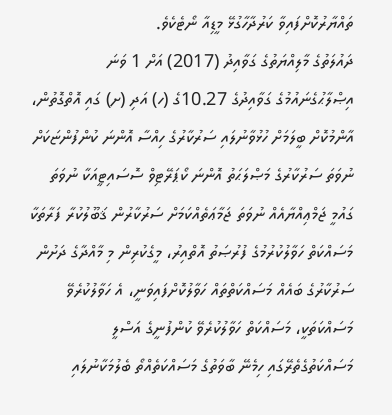ތައްޔާރުކޮށްފައިވާ ކަރުދާހާގުޅޭ މީޑިއާ ނޯޓެކެވެ.
ދައުލަތުގެ މާލިއްޔަތުގެ ގަވާއިދު (2017) އަށް 1 ވަނަ އިޞްލާޙުގެނައުމުގެ ގަވާއިދުގެ 10.27ގެ (ހ) އަދި (ށ) ގައި އޮތްގޮތުން، އާންމުކޮށް ބީލަމަށް ހުޅުވާނުލައި ސަރުކާރުގެ ހިއްސާ އޮންނަ ކުންފުންޏަކަށް ނުވަތަ ސަރުކާރުގެ މަޞްލަޙަތު އޮންނަ ކޯޕަރޭޓިވް ސޮސައިޓީއަކާ ނުވަތަ ގައުމީ ޖަމްޢިއްޔާއެއް ނުވަތަ ޖަމާޢަތެއްކަމަށް ސަރުކާރުން ޤަބޫލުކުރާ ފަރާތަކާ މަސައްކަތް ހަވާލުކުރުމުގެ ފުރުޞަތު އޮތްއިރު، މީގެކުރިން މި މާއްދާގެ ދަށުން ސަރުކާރުގެ ބައެއް މަސައްކަތްތައް ހަވާލުކޮށްފައިވަނީ، އެ ހަވާލުކުރެވޭ މަސައްކަތަކީ، މަސައްކަތް ހަވާލުކުރެވޭ ކުންފުނީގެ އަސްލީ މަސައްކަތުގެތެރޭގައި ހިމެނޭ ބާވަތުގެ މަސައްކަތެއްތޯ ބެލުމަކާނުލައި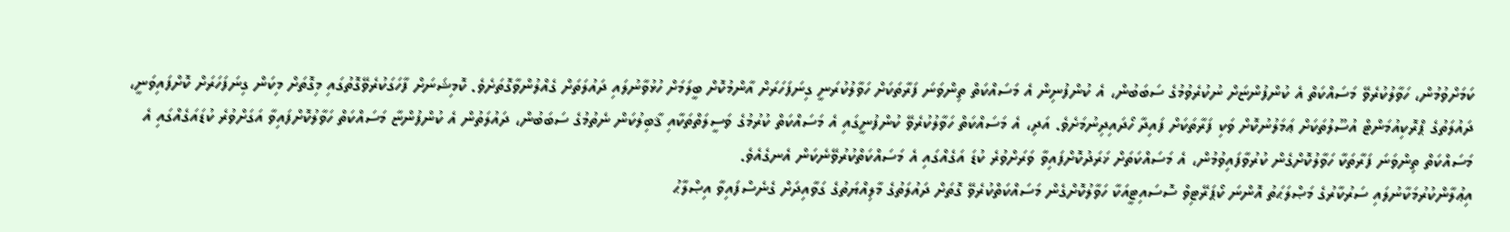ކަމަށްވުމުން، ހަވާލުކުރެވޭ މަސައްކަތް އެ ކުންފުންޏަށް ނުކުރެވުމުގެ ސަބަބުން، އެ ކުންފުނިން އެ މަސައްކަތް ތިންވަނަ ފަރާތަކަށް ހަވާލުކުރަނީ ގިނަފަހަރަށް އާންމުކޮށް ބީލަމަށް ހުޅުވާނުލައި ދައުލަތަށް ގެއްލުންވާގޮތަށެވެ. ކޮމިޝަނަށް ފާހަގަކުރެވޭގޮތުގައި މިގޮތަށް މިކަން ގިނަފަހަރަށް ކޮށްފައިވަނީ، ދައުލަތުގެ ޕްރޮކިއުމަންޓް އުސޫލުތަކަށް ޢަމަލުނުކޮށް ވަކި ފަރާތަކަށް ފައިދާ ހޯދައިދިނުމަށެވެ. އަދި، އެ މަސައްކަތް ހަވާލުކުރެވޭ ކުންފުނީގައި އެ މަސައްކަތް ކުރުމުގެ ވަސީލަތްތަކާއި ޤާބިލުކަން ނެތުމުގެ ސަބަބުން، ދައުލަތުން އެ ކުންފުންޏާ މަސައްކަތް ހަވާލުކޮށްފައިވާ އަގަށްވުރެ ކުޑައަގެއްގައި އެ މަސައްކަތް ތިންވަނަ ފަރާތަކާ ހަވާލުކޮށްގެން ކުރުވާފައިވުމުން، އެ މަސައްކަތަށް ޚަރަދުކޮށްފައިވާ ވަރަށްވުރެ ކުޑަ އަގެއްގައި އެ މަސައްކަތްކުރުވޭނެކަން އެނގެއެވެ.
އިޢުލާންކުރުމަކާނުލައި ސަރުކާރުގެ މަޞްލަޙަތު އޮންނަ ކޯޕަރޭޓިވް ސޮސައިޓީއަކާ ހަވާލުކޮށްގެން މަސައްކަތްކުރެވޭ ގޮތަށް ދައުލަތުގެ މާލިއްޔަތުގެ ގަވާއިދަށް ގެނެސްފައިވާ އިޞްލާޙު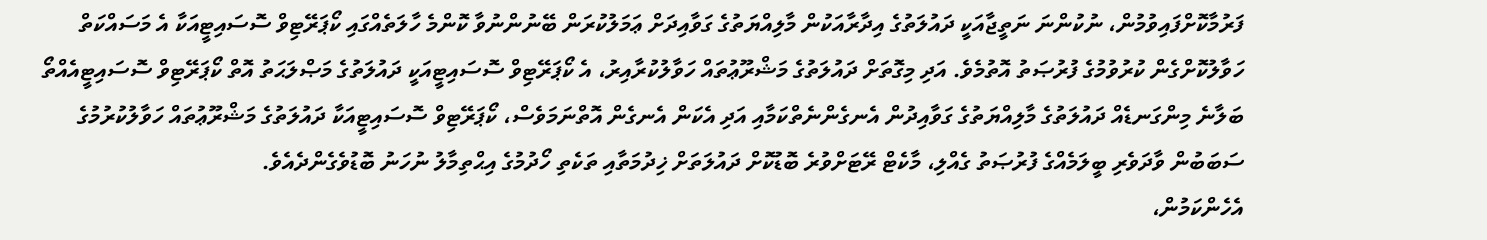ފަރުމާކޮށްފައިވުމުން، ނުކުންނަ ނަތީޖާއަކީ ދައުލަތުގެ އިދާރާއަކުން މާލިއްޔަތުގެ ގަވާއިދަށް ޢަމަލުކުރަން ބޭނުންނުވާ ކޮންމެ ހާލަތެއްގައި ކޯޕަރޭޓިވް ސޮސައިޓީއަކާ އެ މަސައްކަތް ހަވާލުކޮށްގެން ކުރުވުމުގެ ފުރުޞަތު އޮތުމެވެ. އަދި މިގޮތަށް ދައުލަތުގެ މަޝްރޫޢުތައް ހަވާލުކުރާއިރު، އެ ކޯޕަރޭޓިވް ސޮސައިޓީއަކީ ދައުލަތުގެ މަޞްލަޙަތު އޮތް ކޯޕަރޭޓިވް ސޮސައިޓީއެއްތޯ ބަލާނެ މިންގަނޑެއް ދައުލަތުގެ މާލިއްޔަތުގެ ގަވާއިދުން އެނގެންނެތްކަމާއި އަދި އެކަން އެނގެން އޮތްނަމަވެސް، ކޯޕަރޭޓިވް ސޮސައިޓީއަކާ ދައުލަތުގެ މަޝްރޫޢުތައް ހަވާލުކުރުމުގެ ސަބަބުން ވާދަވެރި ބީލަމެއްގެ ފުރުޞަތު ގެއްލި، މާކެޓް ރޭޓަށްވުރެ ބޮޑުކޮށް ދައުލަތަށް ޚިދުމަތާއި ތަކެތި ހޯދުމުގެ އިޙްތިމާލު ނުހަނު ބޮޑުވެގެންދެއެވެ.
އެހެންކަމުން،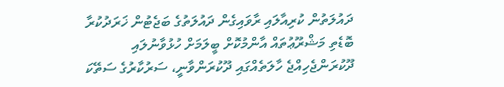ދައުލަތުން ކުރިއާލައި ރާވައިގެން ދައުލަތުގެ ބަޖެޓުން ޚަރަދުކުރާ ބޮޑެތި މަޝްރޫޢުތައް އާންމުކޮށް ބީލަމަށް ހުޅުވާނުލައި ދޫކުރަންޖެހިއްޖެ ހާލަތެއްގައި ދޫކުރަންވާނީ، ސަރުކާރުގެ ސަތޭކަ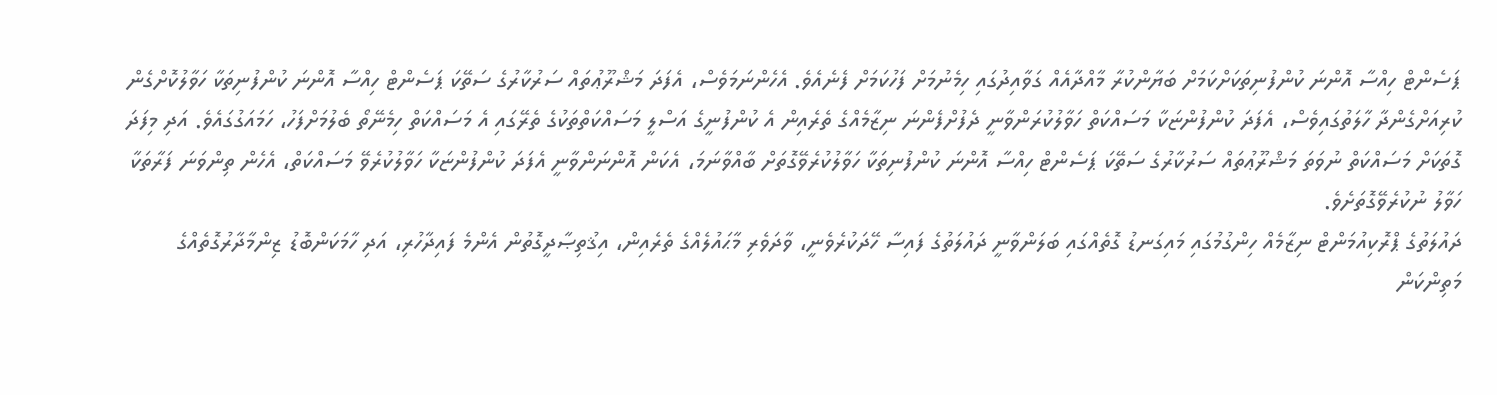ޕަސެންޓް ހިއްސާ އޮންނަ ކުންފުނިތަކަށްކަމަށް ބަޔާންކުރާ މާއްދާއެއް ގަވާއިދުގައި ހިމެނުމަށް ފަހުކަމަށް ފެނެއެވެ. އެހެންނަމަވެސް، އެފަދަ މަޝްރޫޢުތައް ސަރުކާރުގެ ސަތޭކަ ޕަސެންޓް ހިއްސާ އޮންނަ ކުންފުނިތަކާ ހަވާލުކޮށްގެން ކުރިއަށްގެންދާ ހާލަތުގައިވެސް، އެފަދަ ކުންފުންޏަކާ މަސައްކަތް ހަވާލުކުރަންވާނީ ދެފުށްފެންނަ ނިޒާމެއްގެ ތެރެއިން އެ ކުންފުނީގެ އަސްލީ މަސައްކަތްތަކުގެ ތެރޭގައި އެ މަސައްކަތް ހިމެނޭތޯ ބެލުމަށްފަހު، ހަމައަގުގައެވެ. އަދި މިފަދަ ގޮތަކަށް މަސައްކަތް ނުވަތަ މަޝްރޫޢުތައް ސަރުކާރުގެ ސަތޭކަ ޕަސެންޓް ހިއްސާ އޮންނަ ކުންފުނިތަކާ ހަވާލުކުރެވޭގޮތަށް ބާއްވާނަމަ، އެކަން އޮންނަންވާނީ އެފަދަ ކުންފުންޏަކާ ހަވާލުކުރެވޭ މަސައްކަތް، އެހެން ތިންވަނަ ފަރާތަކާ ހަވާލު ނުކުރެވޭގޮތަށެވެ.
ދައުލަތުގެ ޕްރޮކިއުމަންޓް ނިޒާމެއް ހިންގުމުގައި މައިގަނޑު ގޮތެއްގައި ބަލަންވާނީ ދައުލަތުގެ ފައިސާ ހޭދަކުރެވެނީ، ވާދަވެރި މާޙައުލެއްގެ ތެރެއިން، އިޤުތިޞާދީގޮތުން އެންމެ ފައިދާހުރި، އަދި ހާމަކަންބޮޑު ޒިންމާދާރުގޮތެއްގެ މަތިންކަން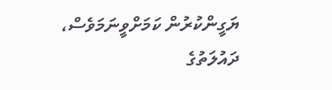ޔަގީންކުރުން ކަމަށްވީނަމަވެސް، ދައުލަތުގެ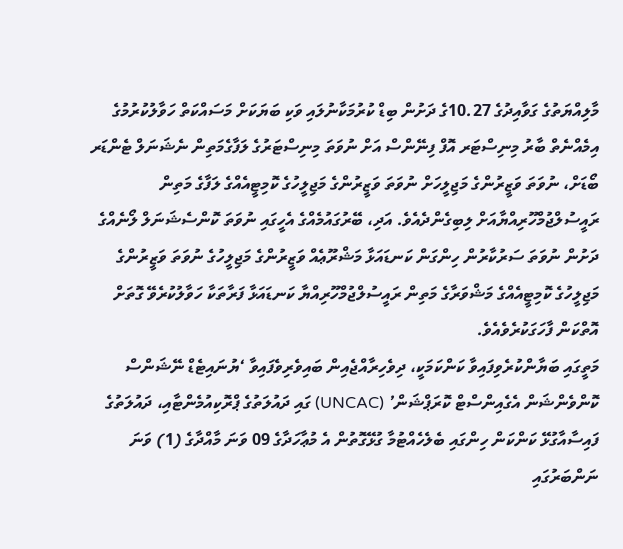މާލިއްޔަތުގެ ގަވާއިދުގެ 10.27ގެ ދަށުން ބިޑް ކުރުމަކާނުލައި ވަކި ބަޔަކަށް މަސައްކަތް ހަވާލުކުރުމުގެ އިމެއްނެތް ބާރު މިނިސްޓަރ އޮފް ފިނޭންސް އަށް ނުވަތަ މިނިސްޓަރުގެ ލަފާގެމަތިން ނެޝަނަލް ޓެންޑަރ ބޯޑަށް، ނުވަތަ ވަޒީރުންގެ މަޖިލީހަށް ނުވަތަ ވަޒީރުންގެ މަޖިލީހުގެ ކޮމިޓީއެއްގެ ލަފާގެ މަތިން ރައީސުލްޖުމްހޫރިއްޔާއަށް ލިބިގެންދެއެވެ. އަދި، ބޭރުގައުމެއްގެ އެހީގައި ނުވަތަ ކޮންސެޝަނަލް ލޯނެއްގެ ދަށުން ނުވަތަ ސަރުކާރުން ހިންގަން ކަނޑައަޅާ މަޝްރޫޢެއް ވަޒީރުންގެ މަޖިލީހުގެ ނުވަތަ ވަޒީރުންގެ މަޖިލީހުގެ ކޮމިޓީއެއްގެ މަޝްވަރާގެ މަތިން ރައީސުލްޖުމްހޫރިއްޔާ ކަނޑައަޅާ ފަރާތަކާ ހަވާލުކުރެވޭ ގޮތަށް އޮތްކަން ފާހަގަކުރެވެއެވެ.
މަތީގައި ބަޔާންކުރެވިފައިވާ ކަންކަމަކީ، ދިވެހިރާއްޖެއިން ބައިވެރިވެފައިވާ ‘ޔުނައިޓެޑް ނޭޝަންސް ކޮންވެންޝަން އެގެއިންސްޓް ކޮރަޕްޝަން’ (UNCAC) ގައި ދައުލަތުގެ ޕްރޮކިއުމެންޓާއި، ދައުލަތުގެ ފައިސާއާގުޅޭ ކަންކަން ހިންގައި ބެލެހެއްޓުމާ ގުޅޭގޮތުން އެ މުޢާހަދާގެ 09 ވަނަ މާއްދާގެ (1) ވަނަ ނަންބަރުގައި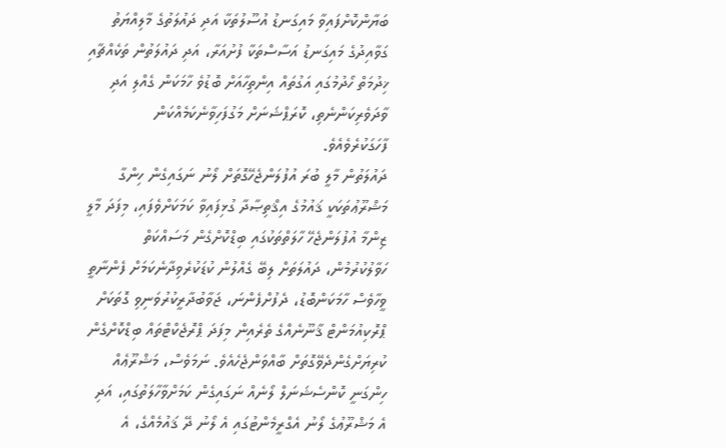ބަޔާންކޮށްފައިވާ މައިގަނޑު އުސޫލުތަކާ އަދި ދައުލަތުގެ މާލިއްޔަތު ގަވާއިދުގެ މައިގަނޑު އަސާސްތަކާ ފުށުއަރާ، އަދި ދައުލަތުން ތަކެއްޗާއި ޚިދުމަތް ހޯދުމުގައި އަގުތައް އިންތިހާއަށް ބޮޑުވެ ހާމަކަން ގެއްލި އަދި ވާދަވެރިކަންނެތި، ކޮރަޕްޝަނަށް މަގުފަހިވާނެކަމެއްކަން ފާހަގަކުރެވެއެވެ.
ދައުލަތުން މާލީ ބުރަ އުފުލަންޖެހޭގޮތަށް ލޯނު ނަގައިގެން ހިންގާ މަޝްރޫޢުތަކަކީ ޤައުމުގެ އިޤްތިޞާދާ ގުޅިފައިވާ ކަމަކަށްވެފައި، މިފަދަ މާލީ ޒިންމާ އުފުލަންޖެހޭ ހާލަތްތަކުގައި ބިޑްކޮށްގެން މަސައްކަތް ހަވާލުކުރުމުން، ދައުލަތަށް ލިބޭ ގެއްލުން ކުޑަކުރެވިދާނެކަމަށް ފެންނާތީ ވީހާވެސް ހާމަކަންބޮޑު، ދެފުށްފެންނަ، ޖަވާބުދާރީކުރުވަނިވި ގޮތަކަށް ޕްރޮކިއުމަންޓް ޤާނޫނެއްގެ ތެރެއިން މިފަދަ ޕްރޮޖެކްޓްތައް ބިޑްކޮށްގެން ކުރިޔަށްގެންދެވޭގޮތަށް ބާއްވަންޖެހެއެވެ. ނަމަވެސް، މަޝްރޫޢެއް ހިންގަނީ ކޮންސެޝަނަލް ލޯނެއް ނަގައިގެން ކަމަށްވާހާލަތުގައި، އަދި އެ މަޝްރޫޢުގެ ލޯނު އެގްރީމެންޓުގައި އެ ލޯނު ދޭ ޤައުމެއްގެ، އެ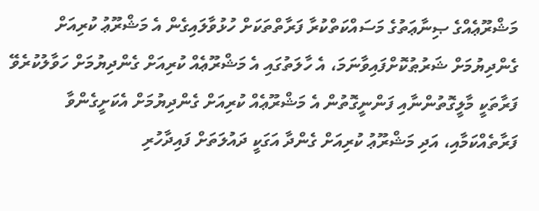މަޝްރޫޢެއްގެ ޞިނާޢަތުގެ މަސައްކަތްކުރާ ފަރާތްތަކަށް ހުޅުވާލައިގެން އެ މަޝްރޫޢު ކުރިއަށް ގެންދިޔުމަށް ޝަރުޠުކޮށްފައިވާނަމަ، އެ ހާލަތުގައި އެ މަޝްރޫޢެއް ކުރިއަށް ގެންދިޔުމަށް ހަވާލުކުރެވޭ ފަރާތަކީ މާލީގޮތުންނާއި ފަންނީގޮތުން އެ މަޝްރޫޢެއް ކުރިއަށް ގެންދިޔުމަށް އެކަށީގެންވާ ފަރާތެއްކަމާއި، އަދި މަޝްރޫޢު ކުރިއަށް ގެންދާ އަގަކީ ދައުލަތަށް ފައިދާހުރި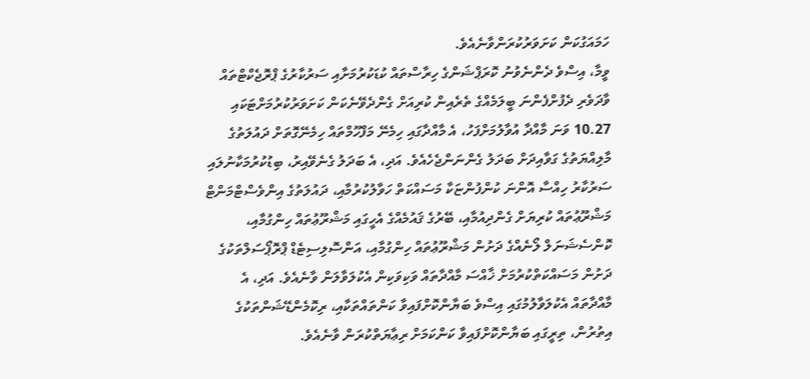ހަމައަގުކަން ކަށަވަރުކުރަންވާނެއެވެ.
ވީމާ، އިސްވެ ދެންނެވުނު ކޮރަޕްޝަންގެ ހިރާސްތައް ކުޑަކުރުމަށާއި ސަރުކާރުގެ ޕްރޮޖެކްޓްތައް ވާދަވެރި ދެފުށްފެންނަ ބީލަމެއްގެ ތެރެއިން ކުރިއަށް ގެންދެވޭނެކަން ކަށަވަރުކުރުމަށްޓަކައި 10.27 ވަނަ މާއްދާ އުވާލުމަށްފަހު، އެ މާއްދާގައި ހިމެނޭ މަފްހޫމްތައް ހިމެނޭގޮތަށް ދައުލަތުގެ މާލިއްޔަތުގެ ގަވާއިދަށް ބަދަލު ގެންނަންޖެހެއެވެ. އަދި، އެ ބަދަލު ގެނެވޭއިރު، ބިޑުކުރުމަކާނުލައި ސަރުކާރު ހިއްސާ އޮންނަ ކުންފުންޏަކާ މަސައްކަތް ހަވާލުކުރުމާއި، ދައުލަތުގެ އިންވެސްޓްމަންޓް މަޝްރޫޢުތައް ކުރިޔަށް ގެންދިއުމާއި، ބޭރުގެ ޤައުމެއްގެ އެހީގައި މަޝްރޫޢުތައް ހިންގުމާއި، ކޮންސެޝަނަލް ލޯނެއްގެ ދަށުން މަޝްރޫޢުތައް ހިންގުމާއި، އަންސޮލިސިޓެޑް ޕްރޮޕޯސަލްތަކުގެ ދަށުން މަސައްކަތްކުރުމަށް ޚާއްސަ މާއްދާތައް ވަކިވަކިން އެކުލަވާލަން ވާނެއެވެ. އަދި، އެ މާއްދާތައް އެކުލަވާލުމުގައި އިސްވެ ބަޔާންކޮށްފައިވާ ކަންތައްތަކާއި، ރިކޮމެންޑޭޝަންތަކުގެ އިތުރުން، ތިރީގައި ބަޔާންކޮށްފައިވާ ކަންކަމަށް ރިޢާޔަތްކުރަން ވާނެއެވެ.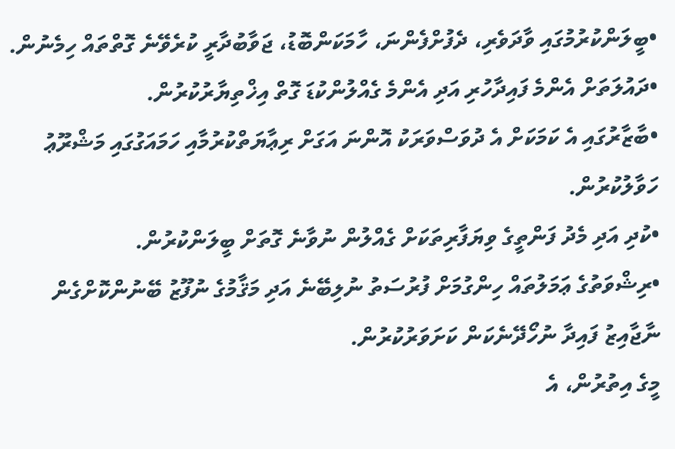•ބީލަންކުރުމުގައި ވާދަވެރި، ދެފުށްފެންނަ، ހާމަކަންބޮޑު، ޖަވާބުދާރީ ކުރެވޭނެ ގޮތްތައް ހިމެނުން.
•ދައުލަތަށް އެންމެ ފައިދާހުރި އަދި އެންމެ ގެއްލުންކުޑަ ގޮތް އިޚްތިޔާރުކުރުން.
•ބާޒާރުގައި އެ ކަމަކަށް އެ ދުވަސްވަރަކު އޮންނަ އަގަށް ރިޢާޔަތްކުރުމާއި ހަމައަގުގައި މަޝްރޫޢު ހަވާލުކުރުން.
•ކުދި އަދި މެދު ފަންތީގެ ވިޔަފާރިތަކަށް ގެއްލުން ނުވާނެ ގޮތަށް ބީލަންކުރުން.
•ރިޝްވަތުގެ ޢަމަލުތައް ހިންގުމަށް ފުރުސަތު ނުލިބޭނެ އަދި މަޤާމުގެ ނުފޫޒު ބޭނުންކޮށްގެން ނާޖާއިޒު ފައިދާ ނުހޯދޭނެކަން ކަށަވަރުކުރުން.
މީގެ އިތުރުން، އެ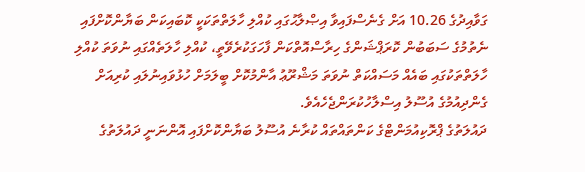ގަވާއިދުގެ 10.26 އަށް ގެނެސްފައިވާ އިޞްލާޙުގައި ކުއްލި ހާލަތްތަކަކީ ކޮބައިކަން ބަޔާންކޮށްފައި ނެތުމުގެ ސަބަބުން ކޮރަޕްޝަންގެ ހިރާސްއޮތްކަން ފާހަގަކުރެވޭތީ، ކުއްލި ހާލަތެއްގައި ނުވަތަ ކުއްލި ހާލަތްތަކުގައި ބައެއް މަސައްކަތް ނުވަތަ މަޝްރޫޢު އާންމުކޮށް ބީލަމަށް ހުޅުވައިނުލައި ކުރިއަށް ގެންދިއުމުގެ އުސޫލު އިސްލާހުކުރަންޖެހެއެވެ.
ދައުލަތުގެ ޕްރޮކިއުމަންޓްގެ ކަންތައްތައް ކުރާނެ އުސޫލު ބަޔާންކޮށްފައި އޮންނަނީ ދައުލަތުގެ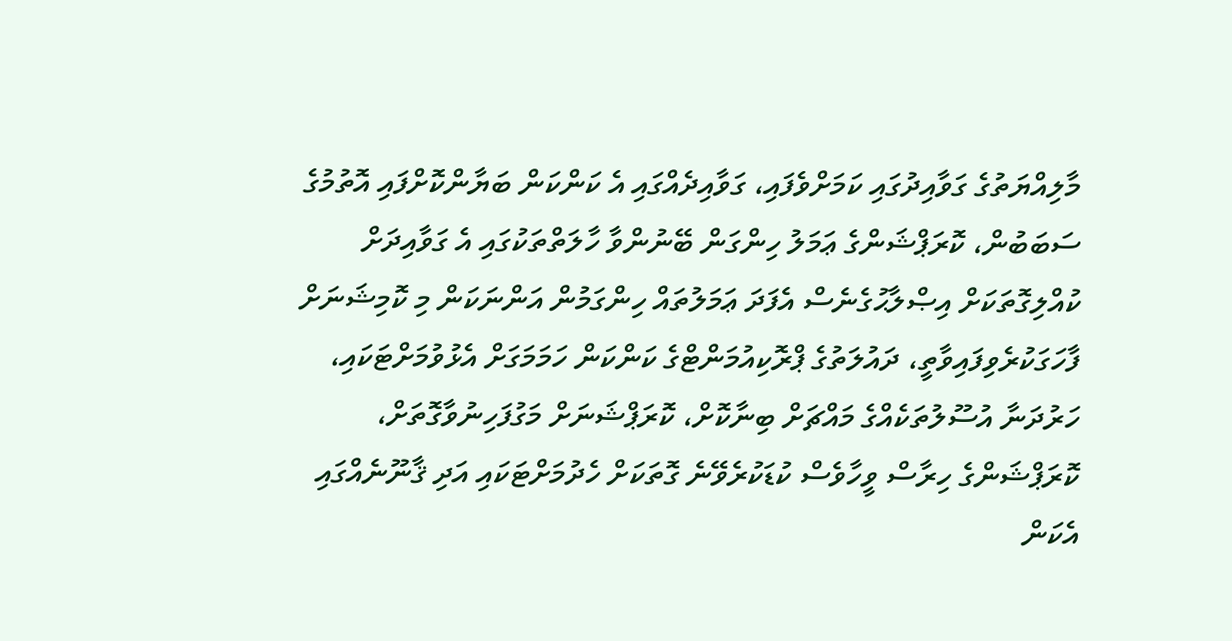މާލިއްޔަތުގެ ގަވާއިދުގައި ކަމަށްވެފައި، ގަވާއިދެއްގައި އެ ކަންކަން ބަޔާންކޮށްފައި އޮތުމުގެ ސަބަބުން، ކޮރަޕްޝަންގެ ޢަމަލު ހިންގަން ބޭނުންވާ ހާލަތްތަކުގައި އެ ގަވާއިދަށް ކުއްލިގޮތަކަށް އިޞްލާޙުގެނެސް އެފަދަ ޢަމަލުތައް ހިންގަމުން އަންނަކަން މި ކޮމިޝަނަށް ފާހަގަކުރެވިފައިވާތީ، ދައުލަތުގެ ޕްރޮކިއުމަންޓްގެ ކަންކަން ހަމަމަގަށް އެޅުވުމަށްޓަކައި، ހަރުދަނާ އުސޫލުތަކެއްގެ މައްޗަށް ބިނާކޮށް، ކޮރަޕްޝަނަށް މަގުފަހިނުވާގޮތަށް، ކޮރަޕްޝަންގެ ހިރާސް ވީހާވެސް ކުޑަކުރެވޭނެ ގޮތަކަށް ހެދުމަށްޓަކައި އަދި ޤާނޫނެއްގައި އެކަން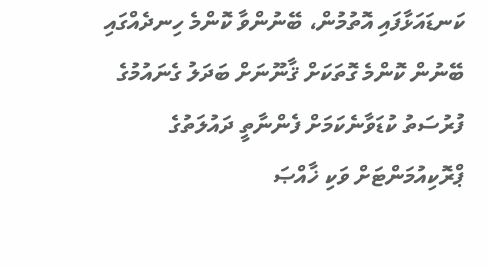ކަނޑައަޅާފައި އޮތުމުން، ބޭނުންވާ ކޮންމެ ހިނދެއްގައި ބޭނުން ކޮންމެ ގޮތަކަށް ޤާނޫނަށް ބަދަލު ގެނައުމުގެ ފުރުސަތު ކުޑަވާނެކަމަށް ފެންނާތީ ދައުލަތުގެ ޕްރޮކިއުމަންޓަށް ވަކި ޚާއްޞަ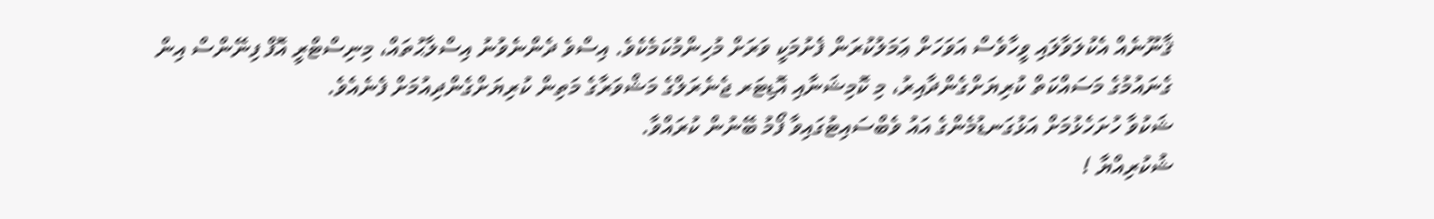ޤާނޫނެއް އެކުލަވާލައި ވީހާވެސް އަވަހަށް ޢަމަލުކުރަން ފެށުމަކީ ވަރަށް މުހިންމުކަމެކެވެ. އިސްވެ ދެންނެވުނު އިސްލާޙުތައް، މިނިސްޓްރީ އޮފް ފިނޭންސް އިން ގެނައުމުގެ މަސައްކަތް ކުރިޔަށްގެންދާއިރު، މި ކޮމިޝަނާއި އޮޑިޓަރ ޖެނެރަލްގެ މަޝްވަރާގެ މަތިން ކުރިޔަށްގެންދިއުމަށް ފެނެއެވެ.
ޝަކުވާ ހުށަހެޅުމަށް އަޅުގަނޑުމެންގެ އައު ވެބްސައިޓުގައިވާ ފޯމު ބޭނުން ކުރައްވާ.
ޝުކުރިއްޔާ !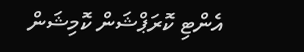އެންޓި ކޮރަޕްޝަން ކޮމިޝަން